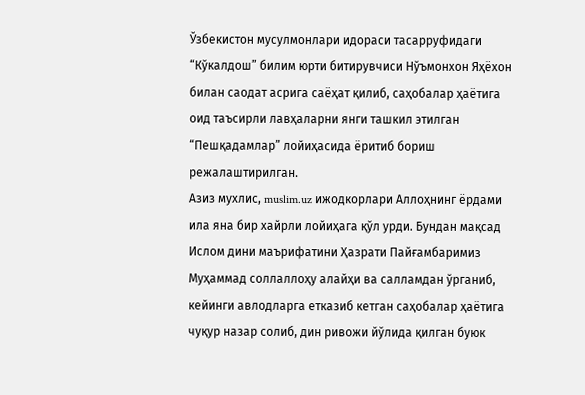Ўзбекистон мусулмонлари идораси тасарруфидаги “Кўкалдош” билим юрти битирувчиси Нўъмонхон Яҳёхон билан саодат асрига саёҳат қилиб, саҳобалар ҳаётига оид таъсирли лавҳаларни янги ташкил этилган “Пешқадамлар” лойиҳасида ёритиб бориш режалаштирилган.
Азиз мухлис, muslim.uz ижодкорлари Аллоҳнинг ёрдами ила яна бир хайрли лойиҳага қўл урди. Бундан мақсад Ислом дини маърифатини Ҳазрати Пайғамбаримиз Муҳаммад соллаллоҳу алайҳи ва салламдан ўрганиб, кейинги авлодларга етказиб кетган саҳобалар ҳаётига чуқур назар солиб, дин ривожи йўлида қилган буюк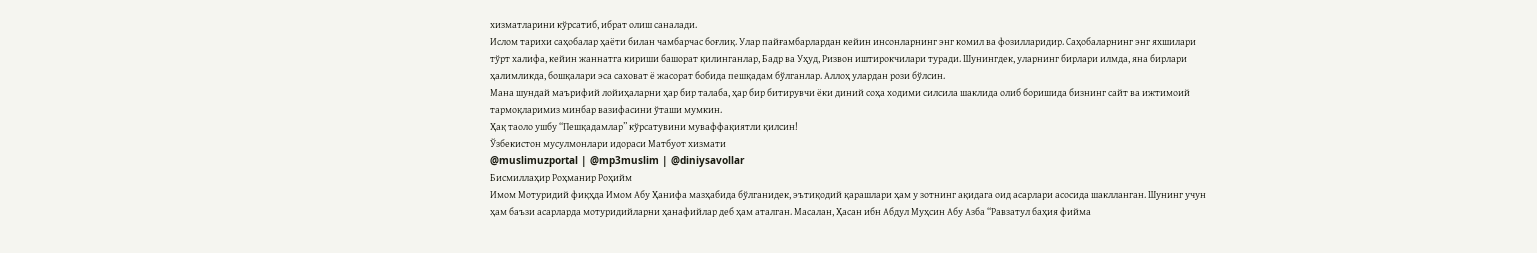хизматларини кўрсатиб, ибрат олиш саналади.
Ислом тарихи саҳобалар ҳаёти билан чамбарчас боғлиқ. Улар пайғамбарлардан кейин инсонларнинг энг комил ва фозилларидир. Саҳобаларнинг энг яхшилари тўрт халифа, кейин жаннатга кириши башорат қилинганлар, Бадр ва Уҳуд, Ризвон иштирокчилари туради. Шунингдек, уларнинг бирлари илмда, яна бирлари ҳалимликда, бошқалари эса саховат ё жасорат бобида пешқадам бўлганлар. Aллоҳ улардан рози бўлсин.
Мана шундай маърифий лойиҳаларни ҳар бир талаба, ҳар бир битирувчи ёки диний соҳа ходими силсила шаклида олиб боришида бизнинг сайт ва ижтимоий тармоқларимиз минбар вазифасини ўташи мумкин.
Ҳақ таоло ушбу “Пешқадамлар” кўрсатувини муваффақиятли қилсин!
Ўзбекистон мусулмонлари идораси Матбуот хизмати
@muslimuzportal | @mp3muslim | @diniysavollar
Бисмиллаҳир Роҳманир Роҳийм
Имом Мотуридий фиқҳда Имом Абу Ҳанифа мазҳабида бўлганидек, эътиқодий қарашлари ҳам у зотнинг ақидага оид асарлари асосида шаклланган. Шунинг учун ҳам баъзи асарларда мотуридийларни ҳанафийлар деб ҳам аталган. Масалан, Ҳасан ибн Абдул Муҳсин Абу Азба “Равзатул баҳия фийма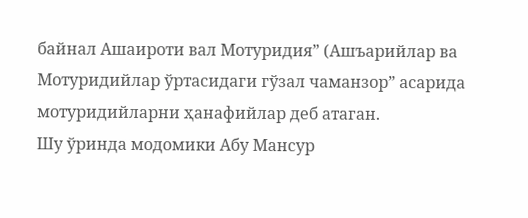байнал Ашаироти вал Мотуридия” (Ашъарийлар ва Мотуридийлар ўртасидаги гўзал чаманзор” асарида мотуридийларни ҳанафийлар деб атаган.
Шу ўринда модомики Абу Мансур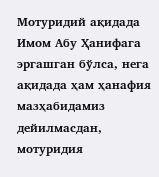Мотуридий ақидада Имом Абу Ҳанифага эргашган бўлса, нега ақидада ҳам ҳанафия мазҳабидамиз дейилмасдан, мотуридия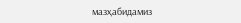мазҳабидамиз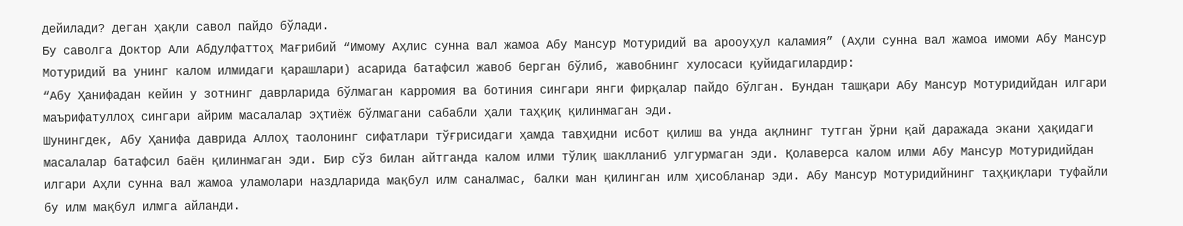дейилади? деган ҳақли савол пайдо бўлади.
Бу саволга Доктор Али Абдулфаттоҳ Мағрибий “Имому Аҳлис сунна вал жамоа Абу Мансур Мотуридий ва арооуҳул каламия” (Аҳли сунна вал жамоа имоми Абу Мансур Мотуридий ва унинг калом илмидаги қарашлари) асарида батафсил жавоб берган бўлиб, жавобнинг хулосаси қуйидагилардир:
“Абу Ҳанифадан кейин у зотнинг даврларида бўлмаган карромия ва ботиния сингари янги фирқалар пайдо бўлган. Бундан ташқари Абу Мансур Мотуридийдан илгари маърифатуллоҳ сингари айрим масалалар эҳтиёж бўлмагани сабабли ҳали таҳқиқ қилинмаган эди.
Шунингдек, Абу Ҳанифа даврида Аллоҳ таолонинг сифатлари тўғрисидаги ҳамда тавҳидни исбот қилиш ва унда ақлнинг тутган ўрни қай даражада экани ҳақидаги масалалар батафсил баён қилинмаган эди. Бир сўз билан айтганда калом илми тўлиқ шаклланиб улгурмаган эди. Қолаверса калом илми Абу Мансур Мотуридийдан илгари Аҳли сунна вал жамоа уламолари наздларида мақбул илм саналмас, балки ман қилинган илм ҳисобланар эди. Абу Мансур Мотуридийнинг таҳқиқлари туфайли бу илм мақбул илмга айланди.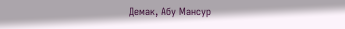Демак, Абу Мансур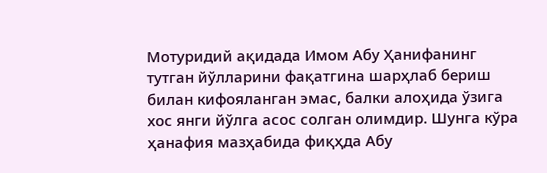Мотуридий ақидада Имом Абу Ҳанифанинг тутган йўлларини фақатгина шарҳлаб бериш билан кифояланган эмас, балки алоҳида ўзига хос янги йўлга асос солган олимдир. Шунга кўра ҳанафия мазҳабида фиқҳда Абу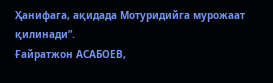Ҳанифага, ақидада Мотуридийга мурожаат қилинади”.
Ғайратжон АСАБОЕВ,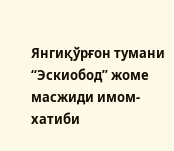Янгиқўрғон тумани “Эскиобод” жоме масжиди имом-хатиби